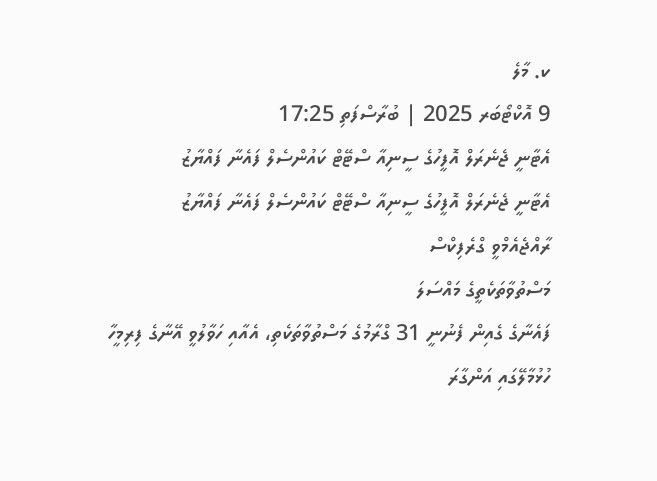ކ. މާލެ
9 އޮކްޓޯބަރ 2025 | ބުރާސްފަތި 17:25
އެޓާނީ ޖެނެރަލް އޮފީހުގެ ސީނިއާ ސްޓޭޓް ކައުންސެލް ފައެނާ ފައްޔާޒު
އެޓާނީ ޖެނެރަލް އޮފީހުގެ ސީނިއާ ސްޓޭޓް ކައުންސެލް ފައެނާ ފައްޔާޒު
ރާއްޖެއެމްވީ ގްރެފިކްސް
މަސްތުވާތަކެތީގެ މައްސަލަ
ފައެނާގެ ގެއިން ފެނުނީ 31 ގްރާމުގެ މަސްތުވާތަކެތި، އެއާއި ހަވާލުވީ އޭނާގެ ފިރިމީހާ
ހުޅުމާލޭގައި އަންގާރަ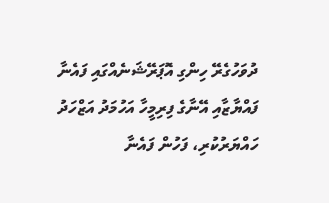ދުވަހުގެރޭ ހިންގި އޮޕަރޭޝަނެއްގައި ފައެނާ ފައްޔާޒާއި އޭނާގެ ފިރިމީހާ އަހުމަދު އަޒްހަދު ހައްޔަރުކުރި، ފަހުން ފައެނާ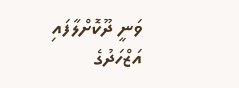ވަނީ ދޫކޮށްލާފައި
އަޒްހަދުގެ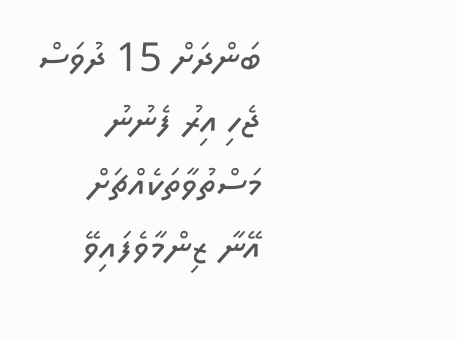ބަންދަށް 15 ދުވަސް ޖެހި އިރު ފެނުނު މަސްތުވާތަކެއްޗަށް އޭނާ ޒިންމާވެފައިވޭ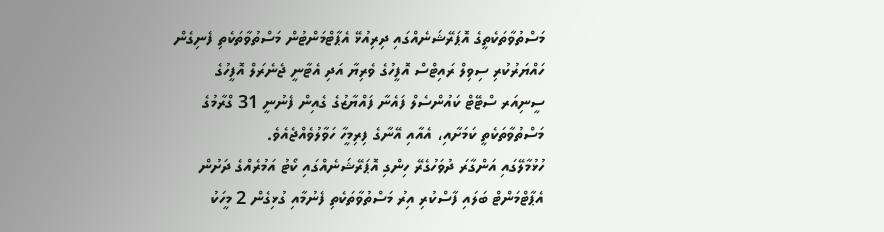މަސްތުވާތަކެތީގެ އޮޕަރޭޝަނެއްގައި ދިރިއުޅޭ އެޕާޓްމަންޓުން މަސްތުވާތަކެތި ފެނިގެން ހައްޔަރުކުރި ސިވިލް ރައިޓްސް އޮފީހުގެ ވެރިޔާ އަދި އެޓާނީ ޖެނެރަލް އޮފީހުގެ ސީނިއަރ ސްޓޭޓް ކައުންސެލް ފައެނާ ފައްޔާޒުގެ ގެއިން ފެނުނީ 31 ގްރާމުގެ މަސްތުވާތަކެތީ ކަމަށާއި، އެއާއި އޭނާގެ ފިރިމީހާ ހަވާލުވެއްޖެއެވެ.
ހުޅުމާލޭގައި އަންގާރަ ދުވަހުގެރޭ ހިންގި އޮޕަރޭޝަނެއްގައި ކޯޓު އަމުރެއްގެ ދަށުން އެޕާޓްމަންޓް ބަލައި ފާސްކުރި އިރު މަސްތުވާތަކެތި ފެނުމާއި ގުޅިގެން 2 މީހަކު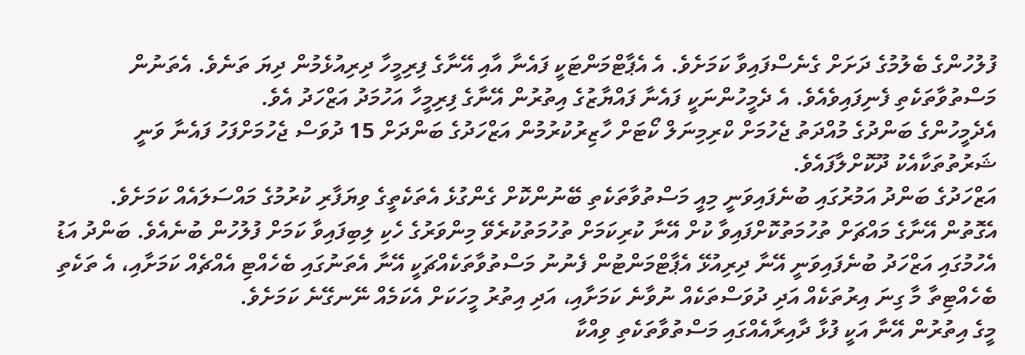ފުލުހުންގެ ބެލުމުގެ ދަށަށް ގެނެސްފައިވާ ކަމަށެވެ. އެ އެޕާޓްމަންޓަކީ ފައެނާ އާއި އޭނާގެ ފިރިމީހާ ދިރިއުޅެމުން ދިޔަ ތަނެވެ. އެތަނުން މަސްތުވާތަކެތި ފެނިފައިވެއެވެ. އެ ދެމީހުންނަކީ ފައެނާ ފައްޔާޒުގެ އިތުރުން އޭނާގެ ފިރިމީހާ އަހުމަދު އަޒްހަދު އެވެ.
އެދެމީހުންގެ ބަންދުގެ މުއްދަތު ޖެހުމަށް ކްރިމިނަލް ކޯޓަށް ހާޒިރުކުރުމުން އަޒްހަދުގެ ބަންދަށް 15 ދުވަސް ޖެހުމަށްފަހު ފައެނާ ވަނީ ޝަރުތުތަކާއެކު ދޫކޮށްލާފައެވެ.
އަޒްހަދުގެ ބަންދު އަމުރުގައި ބުނެފައިވަނީ މިއީ މަސްތުވާތަކެތި ބޭނުންކޮށް ގެންގުޅެ އެތަކެތީގެ ވިޔަފާރި ކުރުމުގެ މައްސަލައެއް ކަމަށެވެ. އެގޮތުން އޭނާގެ މައްޗަށް ތުހުމަތުކޮށްފައިވާ ކުށް އޭނާ ކުރިކަމަށް ތުހުމަތުކުރެވޭ މިންވަރުގެ ހެކި ލިބިފައިވާ ކަމަށް ފުލުހުން ބުނެއެވެ. ބަންދު އަޑު އެހުމުގައި އަޒްހަދު ބުނެފައިވަނީ އޭނާ ދިރިއުޅޭ އެޕާޓްމަންޓުން ފެނުނު މަސްތުވާތަކެއްޗަކީ އޭނާ އެތަނުގައި ބެހެއްޓި އެއްޗެއް ކަމަށާއި، އެ ތަކެތި ބެހެއްޓިތާ މާ ގިނަ އިރުތަކެއް އަދި ދުވަސްތަކެއް ނުވާނެ ކަމަށާއި، އަދި އިތުރު މީހަކަށް އެކަމެއް ނޭނގޭނެ ކަމަށެވެ.
މީގެ އިތުރުން އޭނާ އަކީ ފުޅާ ދާއިރާއެއްގައި މަސްތުވާތަކެތި ވިއްކާ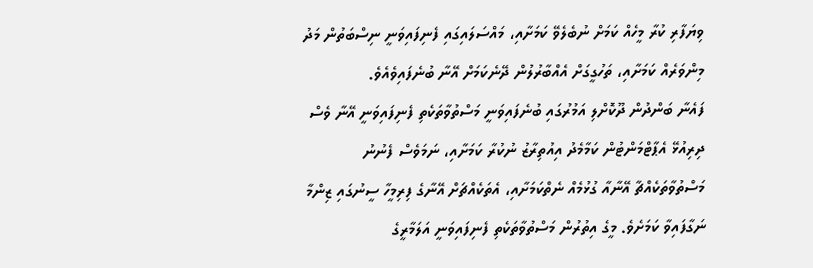ވިޔަފާރި ކުރާ މީހެއް ކަމަށް ނުބެލެވޭ ކަމަށާއި، މައްސަލައިގައި ފެނިފައިވަނީ ނިސްބަތުން މަދު މިންވަރެއް ކަމަށާއި، ތަހުގީގަށް އެއްބާރުލުން ދޭނެކަމަށް އޭނާ ބުނެފައިވެއެވެ.
ފައެނާ ބަންދުން ދޫކޮށްލި އަމުރުގައި ބުނެފައިވަނީ މަސްތުވާތަކެތި ފެނިފައިވަނީ އޭނާ ވެސް ދިރިއުޅޭ އެޕާޓްމަންޓުން ކަމާމެދު އިއުތިރާޒު ނުކުރާ ކަމަށާއި، ނަމަވެސް ފެނުނު މަސްތުވާތަކެއްޗާ އޭނާއާ ގުޅުމެއް ނެތްކަމަށާއި، އެތަކެއްޗަށް އޭނާގެ ފިރިމީހާ ސީނުގައި ޒިންމާ ނަގާފައިވާ ކަމަށެވެ. މީގެ އިތުރުން މަސްތުވާތަކެތި ފެނިފައިވަނީ އަލަމާރީގެ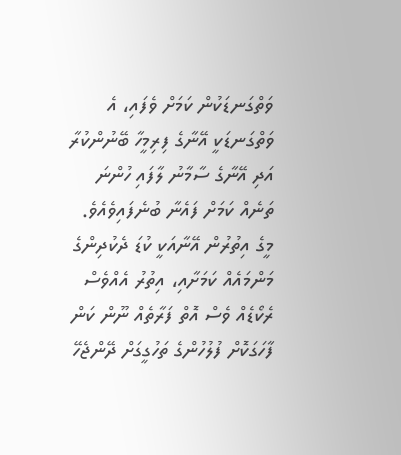ވަތްގަނޑަކުން ކަމަށް ވެފައި، އެ ވަތްގަނޑަކީ އޭނާގެ ފިރިމީހާ ބޭނުންކުރާ އަދި އޭނާގެ ސާމާނު ލާފައި ހުންނަ ތަނެއް ކަމަށް ފައެނާ ބުނެފައިވެއެވެ. މީގެ އިތުރުން އޭނާއަކީ ކުޑަ ދެކުދިންގެ މަންމައެއް ކަމަށާއި، އިތުރު އެއްވެސް ރެކޯޑެއް ވެސް އޮތް ފަރާތެއް ނޫން ކަން ފާހަގަކޮށް ފުލުހުންގެ ތަހުގީގަށް ދޭންޖެހޭ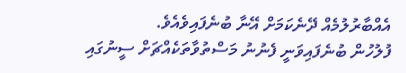އެއްބާރުލުމެއް ދޭނެކަމަށް އޭނާ ބުނެފައިވެއެވެ.
ފުލުހުން ބުނެފައިވަނީ ފެނުނު މަސްތުވާތަކެއްޗަށް ސީނުގައި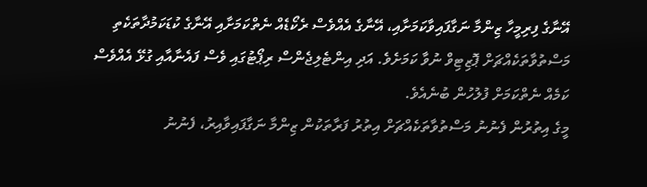އޭނާގެ ފިރިމީހާ ޒިންމާ ނަގާފައިވާކަމަށާއި، އޭނާގެ އެއްވެސް ރެކޯޑެއް ނެތްކަމަށާއި އޭނާގެ ކުޑަކަމުދާތަކެތި މަސްތުވާތަކެއްޗަށް ޕޮޒިޓިވް ނުވާ ކަމަށެވެ. އަދި އިންޓެލިޖެންސް ރިޕޯޓުގައި ވެސް ފައެނާއާއި ގުޅޭ އެއްވެސް ކަމެއް ނެތްކަމަށް ފުލުހުން ބުނެއެވެ.
މީގެ އިތުރުން ފެނުނު މަސްތުވާތަކެއްޗަށް އިތުރު ފަރާތަކުން ޒިންމާ ނަގާފައިވާއިރު، ފެނުނު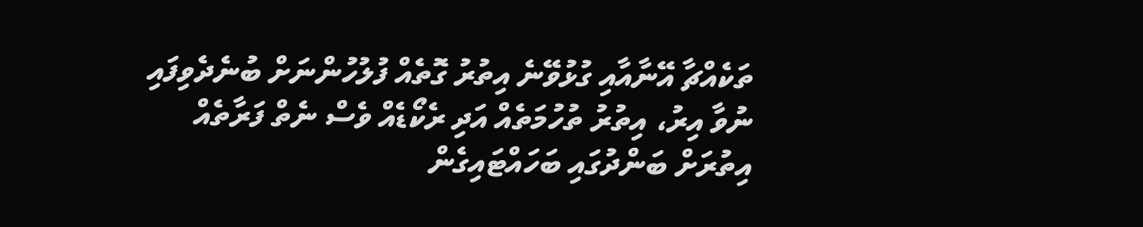ތަކެއްޗާ އޭނާއާއި ގުޅުވޭނެ އިތުރު ގޮތެއް ފުލުހުންނަށް ބުނެދެވިފައި ނުވާ އިރު، އިތުރު ތުހުމަތެއް އަދި ރެކޯޑެއް ވެސް ނެތް ފަރާތެއް އިތުރަށް ބަންދުގައި ބަހައްޓައިގެން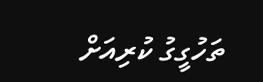ތަހުގީގު ކުރިއަށް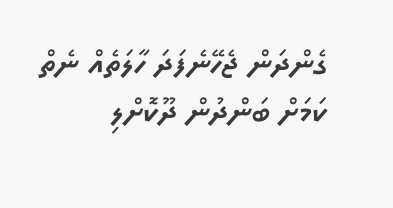ގެންދަން ޖެހޭނެފަދަ ހާލަތެއް ނެތް ކަމަށް ބަންދުން ދޫކޮށްލި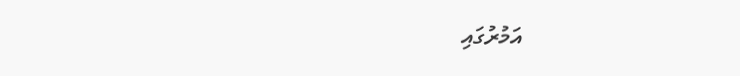އަމުރުގައި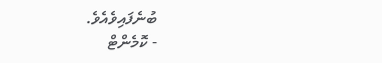ބުނެފައިވެއެވެ.
- ކޮމެންޓް